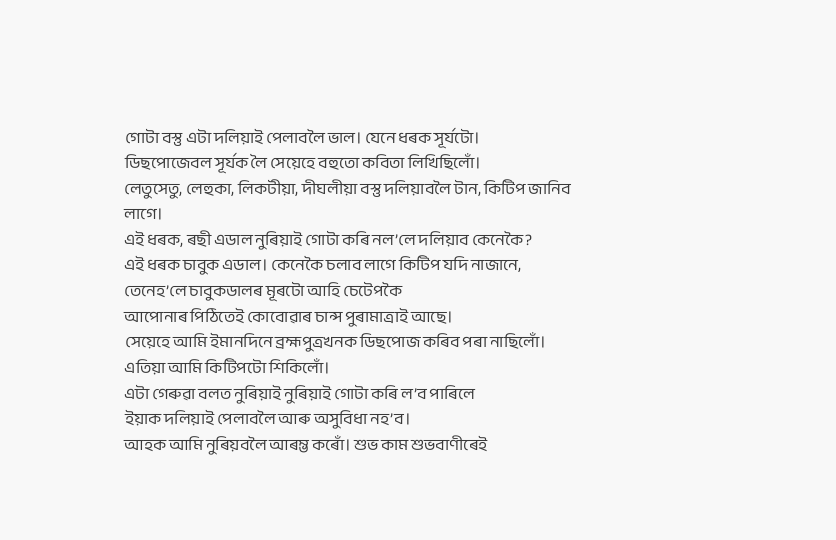গোটা বস্তু এটা দলিয়াই পেলাবলৈ ভাল। যেনে ধৰক সূৰ্যটো।
ডিছপোজেবল সূৰ্যক লৈ সেয়েহে বহুতো কবিতা লিখিছিলোঁ।
লেতুসেতু, লেহুকা, লিকটীয়া, দীঘলীয়া বস্তু দলিয়াবলৈ টান, কিটিপ জানিব
লাগে।
এই ধৰক, ৰছী এডাল নুৰিয়াই গোটা কৰি নল’লে দলিয়াব কেনেকৈ?
এই ধৰক চাবুক এডাল। কেনেকৈ চলাব লাগে কিটিপ যদি নাজানে,
তেনেহ’লে চাবুকডালৰ মূৰটো আহি চেটেপকৈ
আপোনাৰ পিঠিতেই কোবোৱাৰ চান্স পুৰামাত্ৰাই আছে।
সেয়েহে আমি ইমানদিনে ব্ৰহ্মপুত্ৰখনক ডিছপোজ কৰিব পৰা নাছিলোঁ।
এতিয়া আমি কিটিপটো শিকিলোঁ।
এটা গেৰুৱা বলত নুৰিয়াই নুৰিয়াই গোটা কৰি ল’ব পাৰিলে
ইয়াক দলিয়াই পেলাবলৈ আৰু অসুবিধা নহ’ব।
আহক আমি নুৰিয়বলৈ আৰম্ভ কৰোঁ। শুভ কাম শুভবাণীৰেই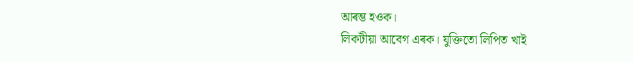আৰম্ভ হওক।
লিকটীয়া আবেগ এৰক। যুক্তিতো লিপিত খাই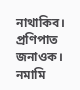নাথাকিব।
প্ৰণিপাত জনাওক। নমামি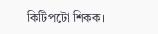কিটিপটো শিকক।